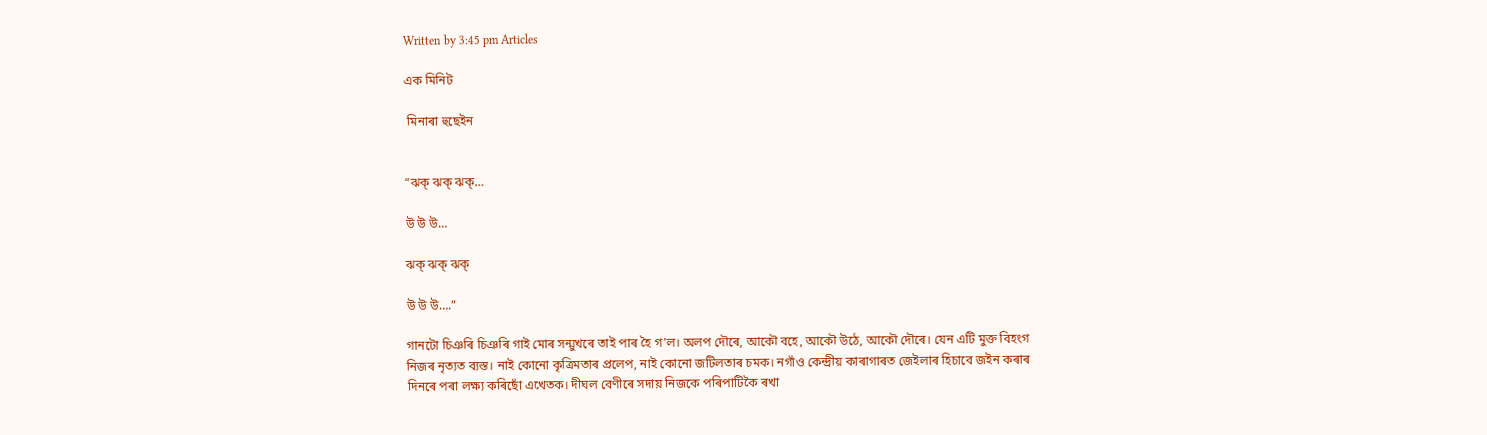Written by 3:45 pm Articles

এক মিনিট

 মিনাৰা হুছেইন


“ঝক্ ঝক্ ঝক্…

উ উ উ…

ঝক্ ঝক্ ঝক্

উ উ উ….”

গানটো চিঞৰি চিঞৰি গাই মোৰ সন্মুখৰে তাই পাৰ হৈ গ’ল। অলপ দৌৰে, আকৌ বহে, আকৌ উঠে, আকৌ দৌৰে। যেন এটি মুক্ত বিহংগ নিজৰ নৃত্যত ব্যস্ত। নাই কোনো কৃত্ৰিমতাৰ প্ৰলেপ, নাই কোনো জটিলতাৰ চমক। নগাঁও কেন্দ্ৰীয় কাৰাগাৰত জেইলাৰ হিচাবে জইন কৰাৰ দিনৰে পৰা লক্ষ্য কৰিছোঁ এখেতক। দীঘল বেণীৰে সদায় নিজকে পৰিপাটিকৈ ৰখা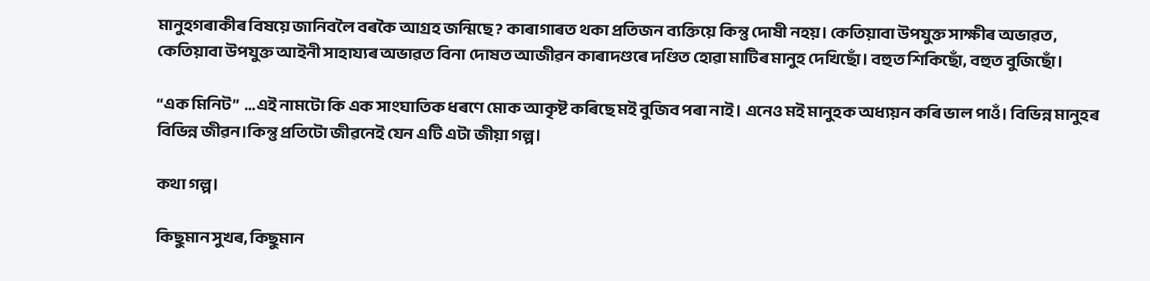মানুহগৰাকীৰ বিষয়ে জানিবলৈ বৰকৈ আগ্ৰহ জন্মিছে? কাৰাগাৰত থকা প্ৰতিজন ব্যক্তিয়ে কিন্তু দোষী নহয়। কেতিয়াবা উপযুক্ত সাক্ষীৰ অভাৱত, কেতিয়াবা উপযুক্ত আইনী সাহায্যৰ অভাৱত বিনা দোষত আজীৱন কাৰাদণ্ডৰে দণ্ডিত হোৱা মাটিৰ মানুহ দেখিছোঁ। বহুত শিকিছোঁ, বহুত বুজিছোঁ।

“এক মিনিট”  …এই নামটো কি এক সাংঘাতিক ধৰণে মোক আকৃষ্ট কৰিছে মই বুজিব পৰা নাই। এনেও মই মানুহক অধ্যয়ন কৰি ভাল পাওঁ। বিভিন্ন মানুহৰ বিভিন্ন জীৱন।কিন্তু প্ৰতিটো জীৱনেই যেন এটি এটা জীয়া গল্প।

কথা গল্প।

কিছুমান সুখৰ, কিছুমান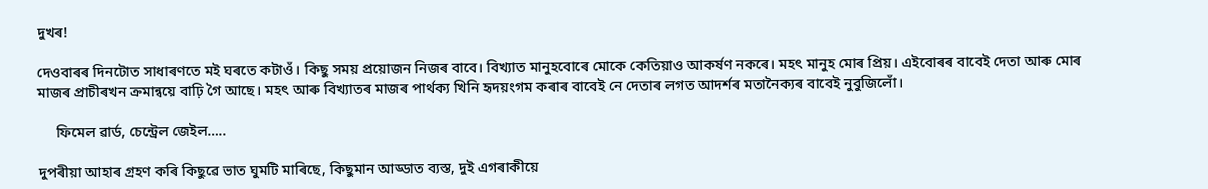দুখৰ!

দেওবাৰৰ দিনটোত সাধাৰণতে মই ঘৰতে কটাওঁ। কিছু সময় প্ৰয়োজন নিজৰ বাবে। বিখ্যাত মানুহবোৰে মোকে কেতিয়াও আকৰ্ষণ নকৰে। মহৎ মানুহ মোৰ প্ৰিয়। এইবোৰৰ বাবেই দেতা আৰু মোৰ মাজৰ প্ৰাচীৰখন ক্ৰমান্বয়ে বাঢ়ি গৈ আছে। মহৎ আৰু বিখ্যাতৰ মাজৰ পাৰ্থক্য খিনি হৃদয়ংগম কৰাৰ বাবেই নে দেতাৰ লগত আদৰ্শৰ মতানৈক্যৰ বাবেই নুবুজিলোঁ।

     ফিমেল ৱাৰ্ড, চেন্ট্ৰেল জেইল…..

দুপৰীয়া আহাৰ গ্ৰহণ কৰি কিছুৱে ভাত ঘুমটি মাৰিছে, কিছুমান আড্ডাত ব্যস্ত, দুই এগৰাকীয়ে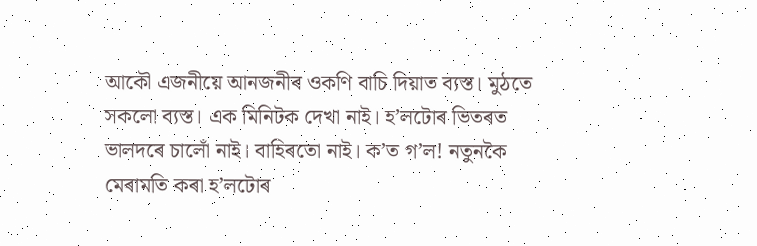আকৌ এজনীয়ে আনজনীৰ ওকণি বাচি দিয়াত ব্যস্ত। মুঠতে সকলো ব্যস্ত। এক মিনিটক দেখা নাই। হ’লটোৰ ভিতৰত ভালদৰে চালোঁ নাই। বাহিৰতো নাই। ক’ত গ’ল! নতুনকৈ মেৰামতি কৰা হ’লটোৰ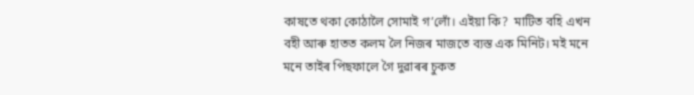কাষতে থকা কোঠালৈ সোমাই গ’লোঁ। এইয়া কি?  মাটিত বহি এখন বহী আৰু হাতত কলম লৈ নিজৰ মাজতে ব্যস্ত এক মিনিট। মই মনে মনে তাইৰ পিছফালে গৈ দুৱাৰৰ চুকত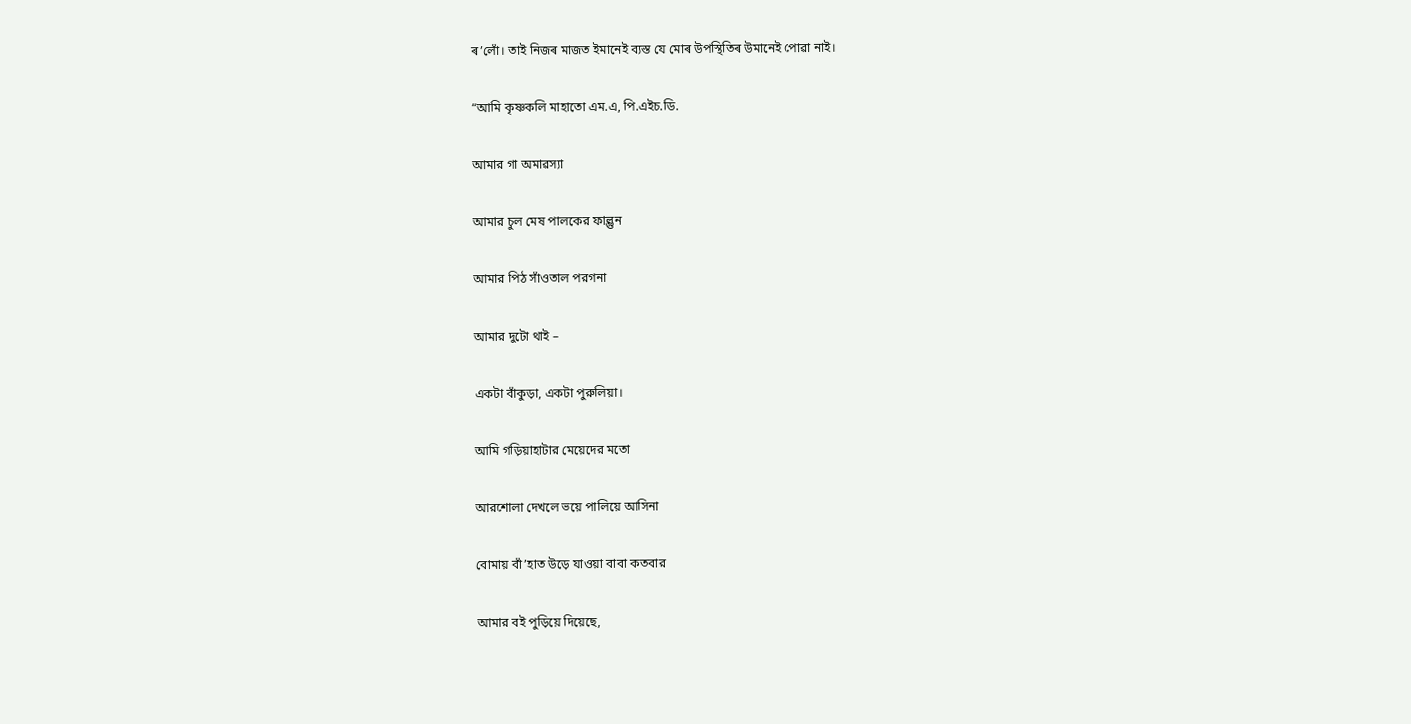ৰ’লোঁ। তাই নিজৰ মাজত ইমানেই ব্যস্ত যে মোৰ উপস্থিতিৰ উমানেই পোৱা নাই।

“আমি কৃষ্ণকলি মাহাতো এম.এ, পি.এইচ.ডি.

আমার গা অমাৱস্যা

আমার চুল মেষ পালকের ফাল্গুন

আমার পিঠ সাঁওতাল পরগনা

আমার দুটো থাই –

একটা বাঁকুড়া, একটা পুরুলিয়া।

আমি গড়িয়াহাটার মেয়েদের মতো

আরশোলা দেখলে ভয়ে পালিয়ে আসিনা

বোমায় বাঁ’হাত উড়ে যাওয়া বাবা কতবার

আমার বই পুড়িয়ে দিয়েছে,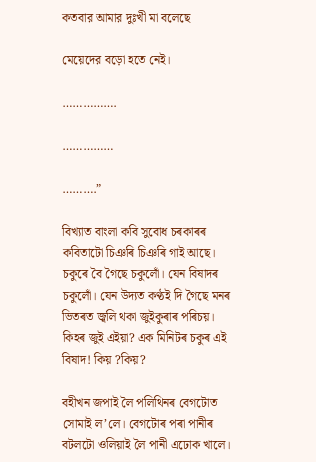কতবার আমার দুঃখী মা বলেছে

মেয়েদের বড়ো হতে নেই।

…………….

……………

……….”

বিখ্যাত বাংলা কবি সুবোধ চৰকাৰৰ কবিতাটো চিঞৰি চিঞৰি গাই আছে। চকুৰে বৈ গৈছে চকুলোঁ। যেন বিষাদৰ চকুলোঁ। যেন উদ্যত কণ্ঠই দি গৈছে মনৰ ভিতৰত জ্বলি থকা জুইকুৰাৰ পৰিচয়। কিহৰ জুই এইয়া? এক মিনিটৰ চকুৰ এই বিষাদ! কিয় ?কিয়?

বহীখন জপাই লৈ পলিথিনৰ বেগটোত সোমাই ল’লে। বেগটোৰ পৰা পানীৰ বটলটো ওলিয়াই লৈ পানী এঢোক খালে।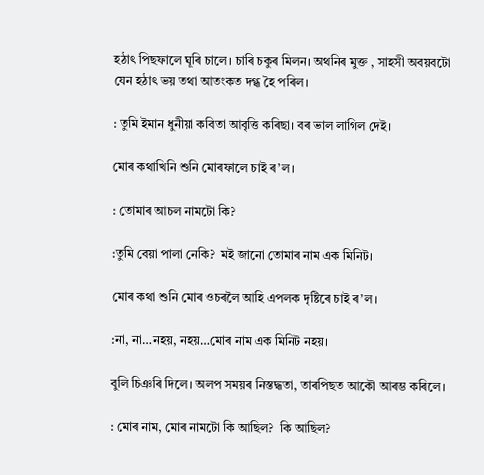হঠাৎ পিছফালে ঘূৰি চালে। চাৰি চকুৰ মিলন। অথনিৰ মুক্ত , সাহসী অবয়বটো যেন হঠাৎ ভয় তথা আতংকত দগ্ধ হৈ পৰিল।

: তুমি ইমান ধুনীয়া কবিতা আবৃত্তি কৰিছা। বৰ ভাল লাগিল দেই।

মোৰ কথাখিনি শুনি মোৰফালে চাই ৰ’ল।

: তোমাৰ আচল নামটো কি?

:তুমি বেয়া পালা নেকি?  মই জানো তোমাৰ নাম এক মিনিট।

মোৰ কথা শুনি মোৰ ওচৰলৈ আহি এপলক দৃষ্টিৰে চাই ৰ’ল।

:না, না…নহয়, নহয়…মোৰ নাম এক মিনিট নহয়।

বুলি চিঞৰি দিলে। অলপ সময়ৰ নিস্তদ্ধতা, তাৰপিছত আকৌ আৰম্ভ কৰিলে।

: মোৰ নাম, মোৰ নামটো কি আছিল?  কি আছিল?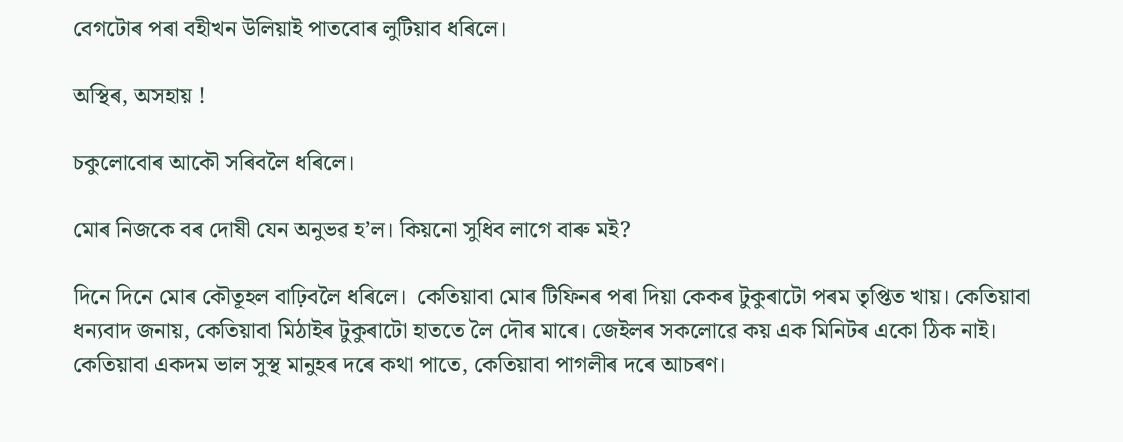বেগটোৰ পৰা বহীখন উলিয়াই পাতবোৰ লুটিয়াব ধৰিলে।

অস্থিৰ, অসহায় !

চকুলোবোৰ আকৌ সৰিবলৈ ধৰিলে।

মোৰ নিজকে বৰ দোষী যেন অনুভৱ হ’ল। কিয়নো সুধিব লাগে বাৰু মই?

দিনে দিনে মোৰ কৌতূহল বাঢ়িবলৈ ধৰিলে।  কেতিয়াবা মোৰ টিফিনৰ পৰা দিয়া কেকৰ টুকুৰাটো পৰম তৃপ্তিত খায়। কেতিয়াবা ধন্যবাদ জনায়, কেতিয়াবা মিঠাইৰ টুকুৰাটো হাততে লৈ দৌৰ মাৰে। জেইলৰ সকলোৱে কয় এক মিনিটৰ একো ঠিক নাই। কেতিয়াবা একদম ভাল সুস্থ মানুহৰ দৰে কথা পাতে, কেতিয়াবা পাগলীৰ দৰে আচৰণ।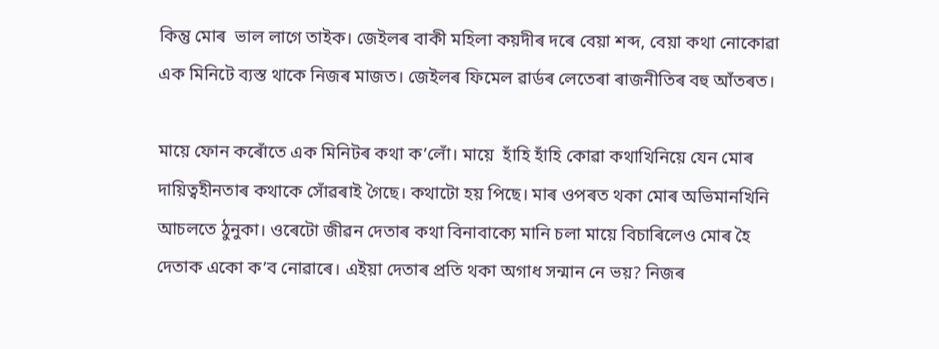কিন্তু মোৰ  ভাল লাগে তাইক। জেইলৰ বাকী মহিলা কয়দীৰ দৰে বেয়া শব্দ, বেয়া কথা নোকোৱা এক মিনিটে ব্যস্ত থাকে নিজৰ মাজত। জেইলৰ ফিমেল ৱাৰ্ডৰ লেতেৰা ৰাজনীতিৰ বহু আঁতৰত।

মায়ে ফোন কৰোঁতে এক মিনিটৰ কথা ক’লোঁ। মায়ে  হাঁহি হাঁহি কোৱা কথাখিনিয়ে যেন মোৰ দায়িত্বহীনতাৰ কথাকে সোঁৱৰাই গৈছে। কথাটো হয় পিছে। মাৰ ওপৰত থকা মোৰ অভিমানখিনি আচলতে ঠুনুকা। ওৰেটো জীৱন দেতাৰ কথা বিনাবাক্যে মানি চলা মায়ে বিচাৰিলেও মোৰ হৈ দেতাক একো ক’ব নোৱাৰে। এইয়া দেতাৰ প্ৰতি থকা অগাধ সন্মান নে ভয়? নিজৰ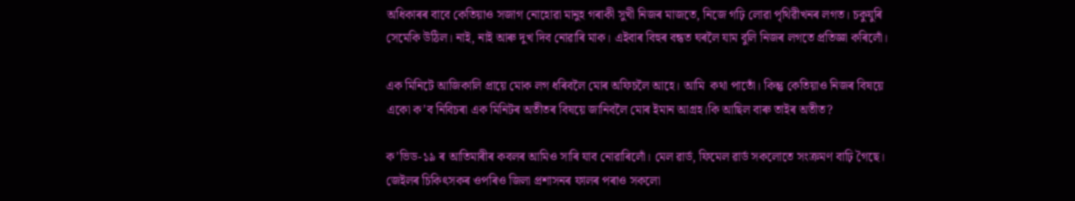অধিকাৰৰ বাবে কেতিয়াও সজাগ নোহোৱা মানুহ গৰাকী সুখী নিজৰ মাজতে, নিজে গঢ়ি লোৱা পৃথিৱীখনৰ লগত। চকুযুৰি সেমেকি উঠিল। নাই, নাই আৰু দুখ দিব নোৱাৰি মাক। এইবাৰ বিহুৰ বন্ধত ঘৰলৈ যাম বুলি নিজৰ লগতে প্ৰতিজ্ঞা কৰিলোঁ।

এক মিনিটে আজিকালি প্ৰায়ে মোক লগ ধৰিবলৈ মোৰ অফিচলৈ আহে। আমি  কথা পাতোঁ। কিন্তু কেতিয়াও নিজৰ বিষয়ে একো ক’ব নিবিচৰা এক মিনিটৰ অতীতৰ বিষয়ে জানিবলৈ মোৰ ইমান আগ্ৰহ।কি আছিল বাৰু তাইৰ অতীত?

ক’ভিড-১৯ ৰ আতিমাৰীৰ কবলৰ আমিও সাৰি যাব নোৱাৰিলোঁ। মেল ৱাৰ্ড, ফিমেল ৱাৰ্ড সকলোতে সংক্ৰমণ বাঢ়ি গৈছে। জেইলৰ চিকিৎসকৰ ওপৰিও জিলা প্ৰশাসনৰ ফালৰ পৰাও সকলো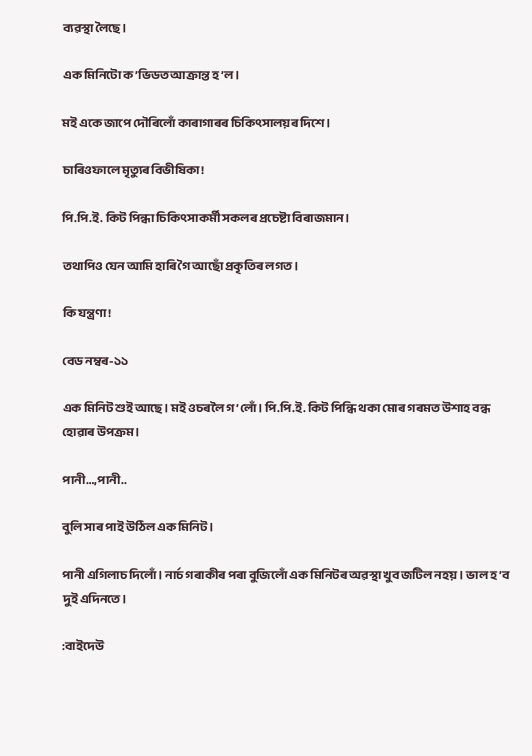ব্যৱস্থা লৈছে।

এক মিনিটো ক’ভিডত আক্ৰান্ত হ’ল।

মই একে জাপে দৌৰিলোঁ কাৰাগাৰৰ চিকিৎসালয়ৰ দিশে।

চাৰিওফালে মৃত্যুৰ বিভীষিকা!

পি.পি.ই. কিট পিন্ধা চিকিৎসাকৰ্মী সকলৰ প্ৰচেষ্টা বিৰাজমান।

তথাপিও যেন আমি হাৰি গৈ আছোঁ প্ৰকৃতিৰ লগত।

কি যন্ত্ৰণা!

বেড নম্বৰ-১১

এক মিনিট শুই আছে। মই ওচৰলৈ গ’লোঁ। পি.পি.ই. কিট পিন্ধি থকা মোৰ গৰমত উশাহ বন্ধ হোৱাৰ উপক্ৰম।

পানী…,পানী..

বুলি সাৰ পাই উঠিল এক মিনিট।

পানী এগিলাচ দিলোঁ। নাৰ্চ গৰাকীৰ পৰা বুজিলোঁ এক মিনিটৰ অৱস্থা খুব জটিল নহয়। ভাল হ’ব দুই এদিনতে।

:বাইদেউ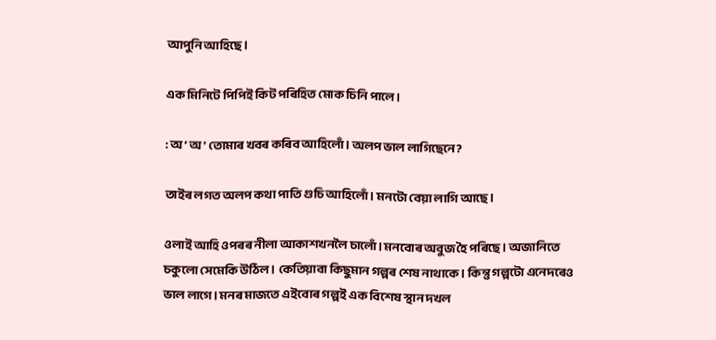আপুনি আহিছে।

এক মিনিটে পিপিই কিট পৰিহিত মোক চিনি পালে।

: অ’ অ’ তোমাৰ খবৰ কৰিব আহিলোঁ। অলপ ভাল লাগিছেনে?

তাইৰ লগত অলপ কথা পাতি গুচি আহিলোঁ। মনটো বেয়া লাগি আছে।

ওলাই আহি ওপৰৰ নীলা আকাশখনলৈ চালোঁ। মনবোৰ অবুজ হৈ পৰিছে। অজানিতে চকুলো সেমেকি উঠিল। কেতিয়াবা কিছুমান গল্পৰ শেষ নাথাকে। কিন্তু গল্পটো এনেদৰেও ভাল লাগে। মনৰ মাজতে এইবোৰ গল্পই এক বিশেষ স্থান দখল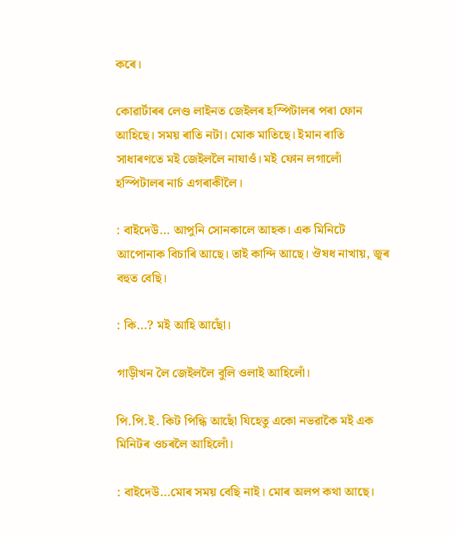কৰে।

কোৱাৰ্টাৰৰ লেণ্ড লাইনত জেইলৰ হস্পিটালৰ পৰা ফোন আহিছে। সময় ৰাতি নটা। মোক মাতিছে। ইমান ৰাতি সাধাৰণতে মই জেইললৈ নাযাওঁ। মই ফোন লগালোঁ হস্পিটালৰ নাৰ্চ এগৰাকীলৈ।

: বাইদেউ… আপুনি সোনকালে আহক। এক মিনিটে আপোনাক বিচাৰি আছে। তাই কান্দি আছে। ঔষধ নাখায়, জ্বৰ বহুত বেছি।

: কি…? মই আহি আছোঁ।

গাড়ীখন লৈ জেইললৈ বুলি ওলাই আহিলোঁ।

পি.পি.ই. কিট পিন্ধি আছোঁ যিহেতু একো নভৱাকৈ মই এক মিনিটৰ ওচৰলৈ আহিলোঁ।

: বাইদেউ…মোৰ সময় বেছি নাই। মোৰ অলপ কথা আছে।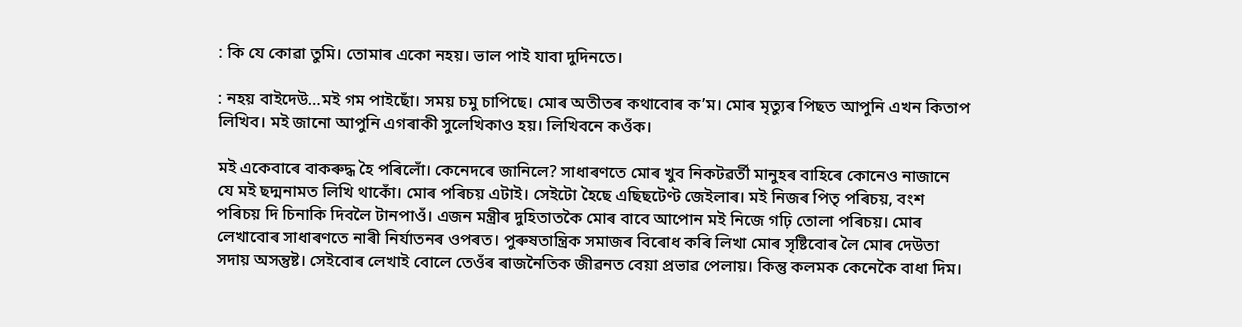: কি যে কোৱা তুমি। তোমাৰ একো নহয়। ভাল পাই যাবা দুদিনতে।

: নহয় বাইদেউ…মই গম পাইছোঁ। সময় চমু চাপিছে। মোৰ অতীতৰ কথাবোৰ ক’ম। মোৰ মৃত্যুৰ পিছত আপুনি এখন কিতাপ লিখিব। মই জানো আপুনি এগৰাকী সুলেখিকাও হয়। লিখিবনে কওঁক।

মই একেবাৰে বাকৰুদ্ধ হৈ পৰিলোঁ। কেনেদৰে জানিলে? সাধাৰণতে মোৰ খুব নিকটৱৰ্তী মানুহৰ বাহিৰে কোনেও নাজানে যে মই ছদ্মনামত লিখি থাকোঁ। মোৰ পৰিচয় এটাই। সেইটো হৈছে এছিছটেণ্ট জেইলাৰ। মই নিজৰ পিতৃ পৰিচয়, বংশ পৰিচয় দি চিনাকি দিবলৈ টানপাওঁ। এজন মন্ত্ৰীৰ দুহিতাতকৈ মোৰ বাবে আপোন মই নিজে গঢ়ি তোলা পৰিচয়। মোৰ লেখাবোৰ সাধাৰণতে নাৰী নিৰ্যাতনৰ ওপৰত। পুৰুষতান্ত্ৰিক সমাজৰ বিৰোধ কৰি লিখা মোৰ সৃষ্টিবোৰ লৈ মোৰ দেউতা সদায় অসন্তুষ্ট। সেইবোৰ লেখাই বোলে তেওঁৰ ৰাজনৈতিক জীৱনত বেয়া প্ৰভাৱ পেলায়। কিন্তু কলমক কেনেকৈ বাধা দিম।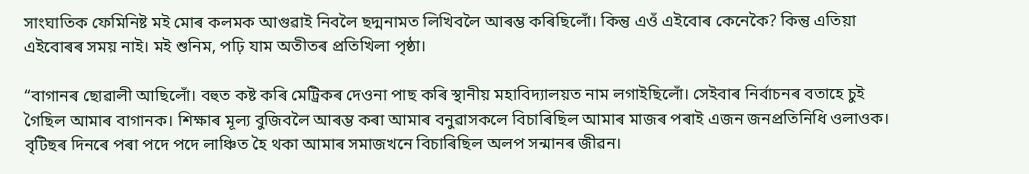সাংঘাতিক ফেমিনিষ্ট মই মোৰ কলমক আগুৱাই নিবলৈ ছদ্মনামত লিখিবলৈ আৰম্ভ কৰিছিলোঁ। কিন্তু এওঁ এইবোৰ কেনেকৈ? কিন্তু এতিয়া এইবোৰৰ সময় নাই। মই শুনিম, পঢ়ি যাম অতীতৰ প্ৰতিখিলা পৃষ্ঠা।

“বাগানৰ ছোৱালী আছিলোঁ। বহুত কষ্ট কৰি মেট্ৰিকৰ দেওনা পাছ কৰি স্থানীয় মহাবিদ্যালয়ত নাম লগাইছিলোঁ। সেইবাৰ নিৰ্বাচনৰ বতাহে চুই গৈছিল আমাৰ বাগানক। শিক্ষাৰ মূল্য বুজিবলৈ আৰম্ভ কৰা আমাৰ বনুৱাসকলে বিচাৰিছিল আমাৰ মাজৰ পৰাই এজন জনপ্ৰতিনিধি ওলাওক। বৃটিছৰ দিনৰে পৰা পদে পদে লাঞ্চিত হৈ থকা আমাৰ সমাজখনে বিচাৰিছিল অলপ সন্মানৰ জীৱন।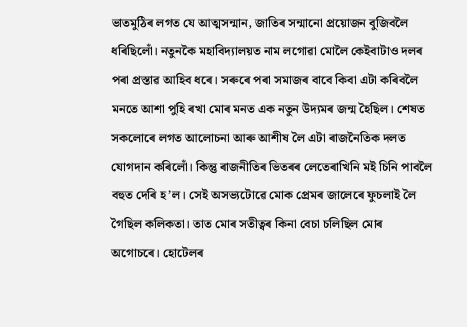ভাতমুঠিৰ লগত যে আত্মসন্মান, জাতিৰ সন্মানো প্ৰয়োজন বুজিবলৈ ধৰিছিলোঁ। নতুনকৈ মহাবিদ্যালয়ত নাম লগোৱা মোলৈ কেইবাটাও দলৰ পৰা প্ৰস্তাৱ আহিব ধৰে। সৰুৰে পৰা সমাজৰ বাবে কিবা এটা কৰিবলৈ মনতে আশা পুহি ৰখা মোৰ মনত এক নতুন উদ্যমৰ জন্ম হৈছিল। শেষত সকলোৰে লগত আলোচনা আৰু আশীষ লৈ এটা ৰাজনৈতিক দলত যোগদান কৰিলোঁ। কিন্তু ৰাজনীতিৰ ভিতৰৰ লেতেৰাখিনি মই চিনি পাবলৈ বহুত দেৰি হ’ল। সেই অসভ্যটোৱে মোক প্ৰেমৰ জালেৰে ফুচলাই লৈ গৈছিল কলিকতা। তাত মোৰ সতীত্বৰ কিনা বেচা চলিছিল মোৰ অগোচৰে। হোটেলৰ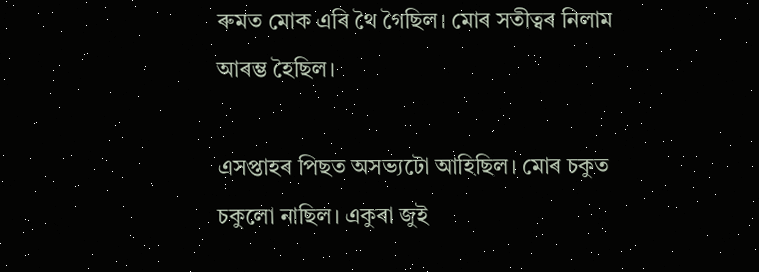ৰুমত মোক এৰি থৈ গৈছিল। মোৰ সতীত্বৰ নিলাম আৰম্ভ হৈছিল।

এসপ্তাহৰ পিছত অসভ্যটো আহিছিল। মোৰ চকুত চকুলো নাছিল। একুৰা জুই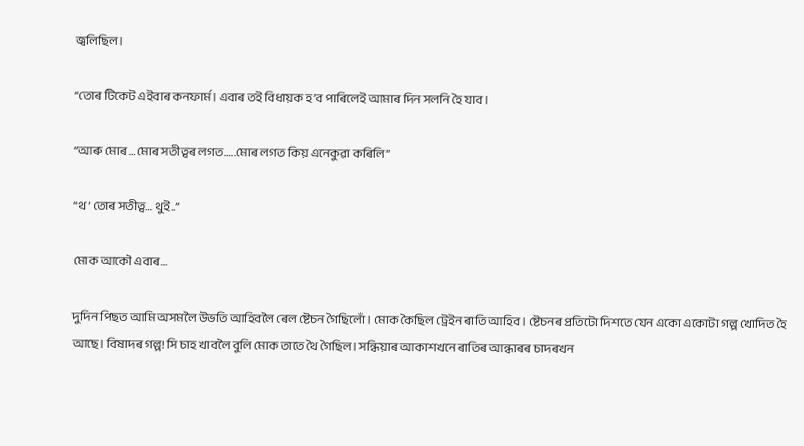জ্বলিছিল।

“তোৰ টিকেট এইবাৰ কনফাৰ্ম। এবাৰ তই বিধায়ক হ’ব পাৰিলেই আমাৰ দিন সলনি হৈ যাব।

“আৰু মোৰ …মোৰ সতীত্বৰ লগত…..মোৰ লগত কিয় এনেকুৱা কৰিলি”

“থ’ তোৰ সতীত্ব… থুই..”

মোক আকৌ এবাৰ…

দুদিন পিছত আমি অসমলৈ উভতি আহিবলৈ ৰেল ষ্টেচন গৈছিলোঁ। মোক কৈছিল ট্ৰেইন ৰাতি আহিব। ষ্টেচনৰ প্ৰতিটো দিশতে যেন একো একোটা গল্প খোদিত হৈ আছে। বিষাদৰ গল্প! সি চাহ খাবলৈ বুলি মোক তাতে থৈ গৈছিল। সন্ধিয়াৰ আকাশখনে ৰাতিৰ আন্ধাৰৰ চাদৰখন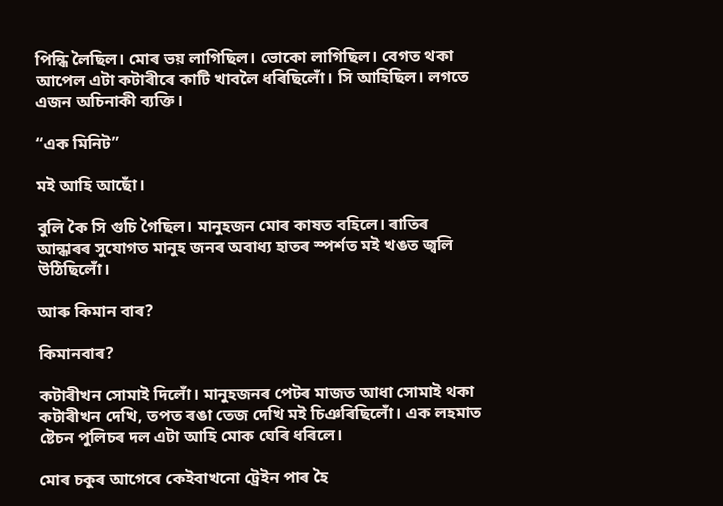পিন্ধি লৈছিল। মোৰ ভয় লাগিছিল। ভোকো লাগিছিল। বেগত থকা আপেল এটা কটাৰীৰে কাটি খাবলৈ ধৰিছিলোঁ। সি আহিছিল। লগতে এজন অচিনাকী ব্যক্তি।

“এক মিনিট”

মই আহি আছোঁ।

বুলি কৈ সি গুচি গৈছিল। মানুহজন মোৰ কাষত বহিলে। ৰাতিৰ আন্ধাৰৰ সুযোগত মানুহ জনৰ অবাধ্য হাতৰ স্পৰ্শত মই খঙত জ্বলি উঠিছিলোঁ।

আৰু কিমান বাৰ?

কিমানবাৰ?

কটাৰীখন সোমাই দিলোঁ। মানুহজনৰ পেটৰ মাজত আধা সোমাই থকা কটাৰীখন দেখি, তপত ৰঙা তেজ দেখি মই চিঞৰিছিলোঁ। এক লহমাত ষ্টেচন পুলিচৰ দল এটা আহি মোক ঘেৰি ধৰিলে।

মোৰ চকুৰ আগেৰে কেইবাখনো ট্ৰেইন পাৰ হৈ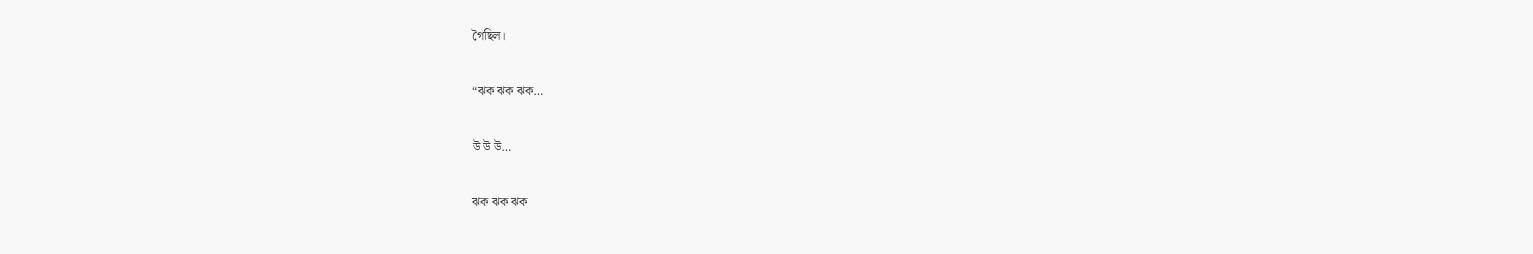গৈছিল।

“ঝক ঝক ঝক…

উ উ উ…

ঝক ঝক ঝক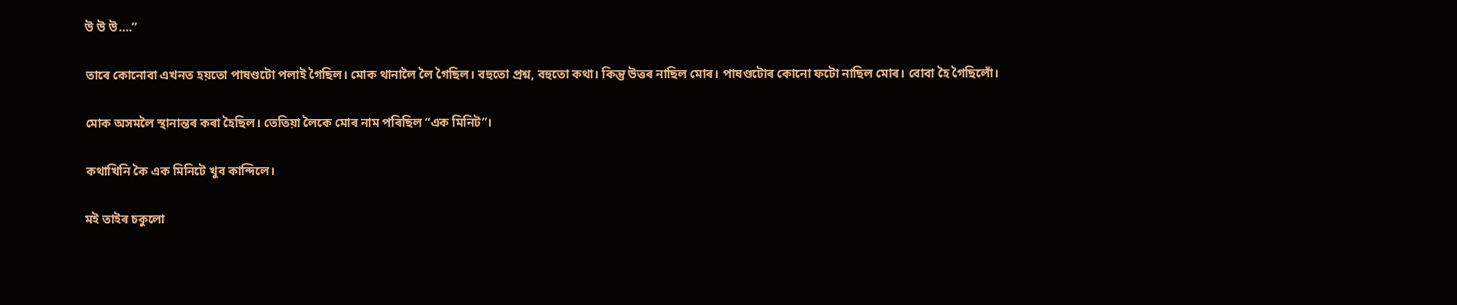উ উ উ….”

তাৰে কোনোবা এখনত হয়তো পাষণ্ডটো পলাই গৈছিল। মোক থানালৈ লৈ গৈছিল। বহুতো প্ৰশ্ন, বহুতো কথা। কিন্তু উত্তৰ নাছিল মোৰ। পাষণ্ডটোৰ কোনো ফটো নাছিল মোৰ। বোবা হৈ গৈছিলোঁ।

মোক অসমলৈ স্থানান্তৰ কৰা হৈছিল। তেতিয়া লৈকে মোৰ নাম পৰিছিল “এক মিনিট”।

কথাখিনি কৈ এক মিনিটে খুব কান্দিলে।

মই তাইৰ চকুলো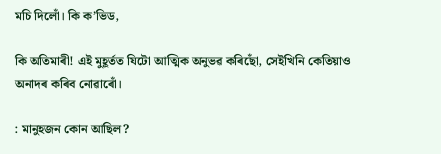মচি দিলোঁ। কি ক’ভিড,

কি অতিমাৰী! এই মুহূৰ্তত যিটো আত্মিক অনুভৱ কৰিছোঁ, সেইখিনি কেতিয়াও অনাদৰ কৰিব নোৱাৰোঁ।

: মানুহজন কোন আছিল?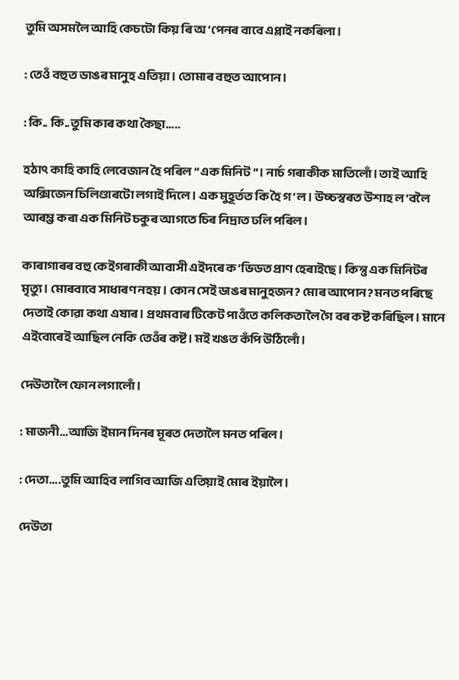তুমি অসমলৈ আহি কেচটো কিয় ৰি অ’পেনৰ বাবে এপ্লাই নকৰিলা।

: তেওঁ বহুত ডাঙৰ মানুহ এতিয়া। তোমাৰ বহুত আপোন।

: কি.. কি..তুমি কাৰ কথা কৈছা…..

হঠাৎ কাহি কাহি লেবেজান হৈ পৰিল “এক মিনিট”। নাৰ্চ গৰাকীক মাতিলোঁ। তাই আহি অক্সিজেন চিলিণ্ডাৰটো লগাই দিলে। এক মুহূৰ্তত কি হৈ গ’ল। উচ্চস্বৰত উশাহ ল’বলৈ আৰম্ভ কৰা এক মিনিট চকুৰ আগতে চিৰ নিদ্ৰাত ঢলি পৰিল।

কাৰাগাৰৰ বহু কেইগৰাকী আবাসী এইদৰে ক’ভিডত প্ৰাণ হেৰাইছে। কিন্তু এক মিনিটৰ মৃত্যু। মোৰবাবে সাধাৰণ নহয়। কোন সেই ডাঙৰ মানুহজন? মোৰ আপোন? মনত পৰিছে দেতাই কোৱা কথা এষাৰ। প্ৰথমবাৰ টিকেট পাওঁতে কলিকতালৈ গৈ বৰ কষ্ট কৰিছিল। মানে এইবোৰেই আছিল নেকি তেওঁৰ কষ্ট। মই খঙত কঁপি উঠিলোঁ।

দেউতালৈ ফোন লগালোঁ।

: মাজনী…আজি ইমান দিনৰ মূৰত দেতালৈ মনত পৰিল।

: দেতা….তুমি আহিব লাগিব আজি এতিয়াই মোৰ ইয়ালৈ।

দেউতা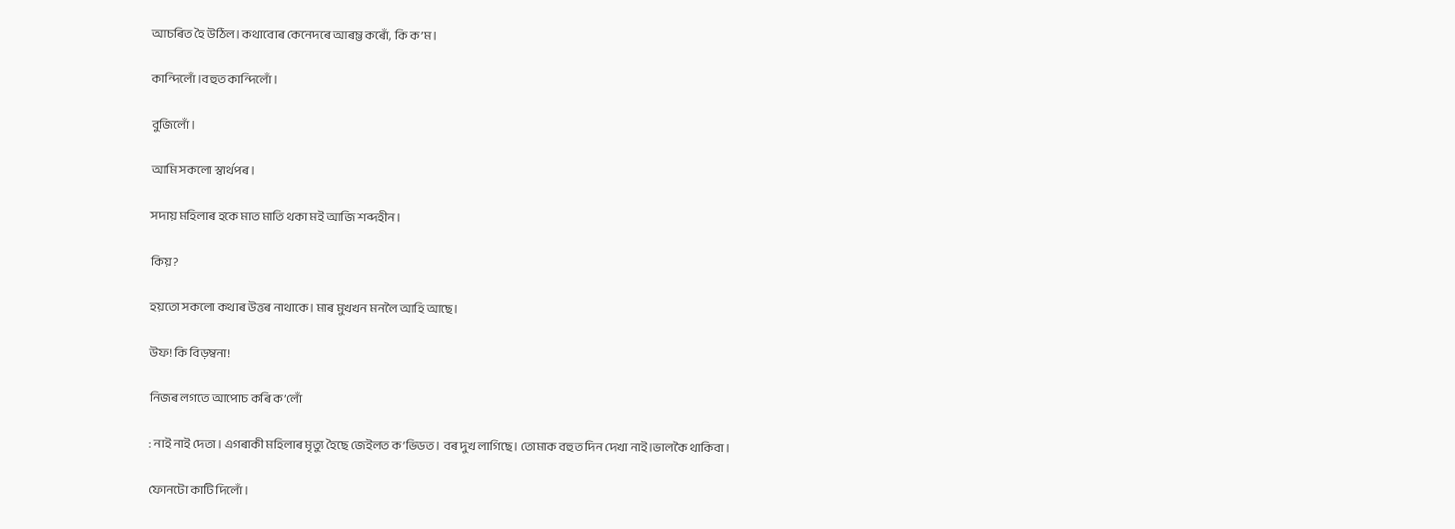আচৰিত হৈ উঠিল। কথাবোৰ কেনেদৰে আৰম্ভ কৰোঁ, কি ক’ম।

কান্দিলোঁ।বহুত কান্দিলোঁ।

বুজিলোঁ।

আমি সকলো স্বাৰ্থপৰ।

সদায় মহিলাৰ হকে মাত মাতি থকা মই আজি শব্দহীন।

কিয়?

হয়তো সকলো কথাৰ উত্তৰ নাথাকে। মাৰ মুখখন মনলৈ আহি আছে।

উফ! কি বিড়ম্বনা!

নিজৰ লগতে আপোচ কৰি ক’লোঁ

: নাই নাই দেতা। এগৰাকী মহিলাৰ মৃত্যু হৈছে জেইলত ক’ভিডত। বৰ দুখ লাগিছে। তোমাক বহুত দিন দেখা নাই।ভালকৈ থাকিবা।

ফোনটো কাটি দিলোঁ।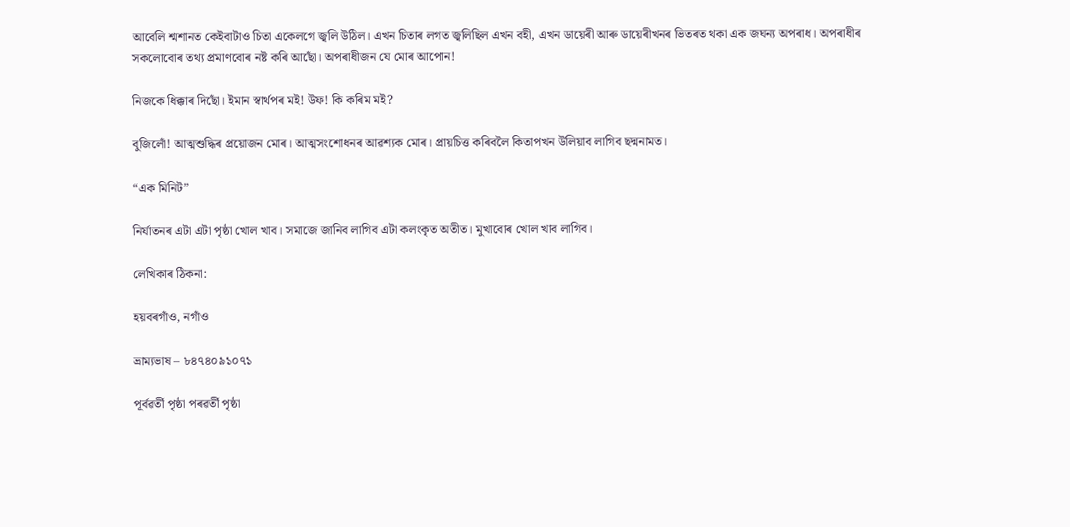আবেলি শ্মশানত কেইবাটাও চিতা একেলগে জ্বলি উঠিল। এখন চিতাৰ লগত জ্বলিছিল এখন বহী, এখন ডায়েৰী আৰু ডায়েৰীখনৰ ভিতৰত থকা এক জঘন্য অপৰাধ। অপৰাধীৰ সকলোবোৰ তথ্য প্ৰমাণবোৰ নষ্ট কৰি আছোঁ। অপৰাধীজন যে মোৰ আপোন!

নিজকে ধিক্কাৰ দিছোঁ। ইমান স্বাৰ্থপৰ মই! উফ! কি কৰিম মই?

বুজিলোঁ! আত্মশুদ্ধিৰ প্ৰয়োজন মোৰ। আত্মসংশোধনৰ আৱশ্যক মোৰ। প্ৰায়চিত্ত কৰিবলৈ কিতাপখন উলিয়াব লাগিব ছদ্মনামত।

“এক মিনিট”

নিৰ্যাতনৰ এটা এটা পৃষ্ঠা খোল খাব। সমাজে জানিব লাগিব এটা কলংকৃত অতীত। মুখাবোৰ খোল খাব লাগিব।

লেখিকাৰ ঠিকনা:

হয়বৰগাঁও, নগাঁও

ভ্ৰাম্যভাষ – ৮৪৭৪০৯১০৭১

পূৰ্বৱৰ্তী পৃষ্ঠা পৰৱৰ্তী পৃষ্ঠা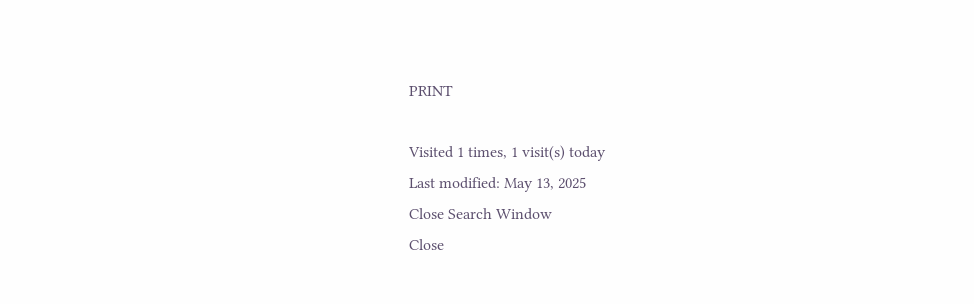PRINT

Visited 1 times, 1 visit(s) today
Last modified: May 13, 2025
Close Search Window
Close